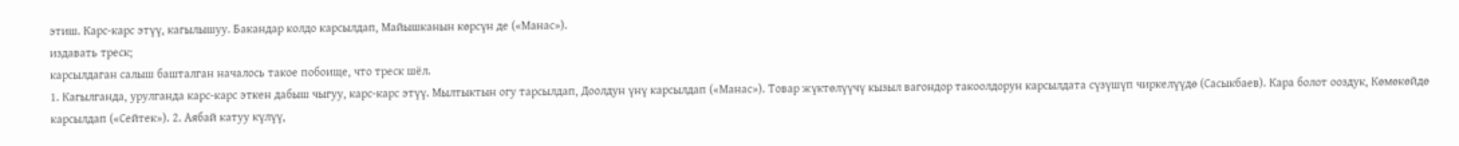этиш. Карс-карс этүү, кагылышуу. Бакандар колдо карсылдап, Майышканын көрсүн де («Манас»).
издавать треск;
карсылдаган салыш башталган началось такое побоище, что треск шёл.
1. Кагылганда, урулганда карс-карс эткен дабыш чыгуу, карс-карс этүү. Мылтыктын огу тарсылдап, Доолдун үнү карсылдап («Манас»). Товар жүктөлүүчү кызыл вагондор такоолдорун карсылдата сүзүшүп чиркелүүдө (Сасыкбаев). Кара болот ооздук, Көмөкөйдө карсылдап («Сейтек»). 2. Аябай катуу күлүү,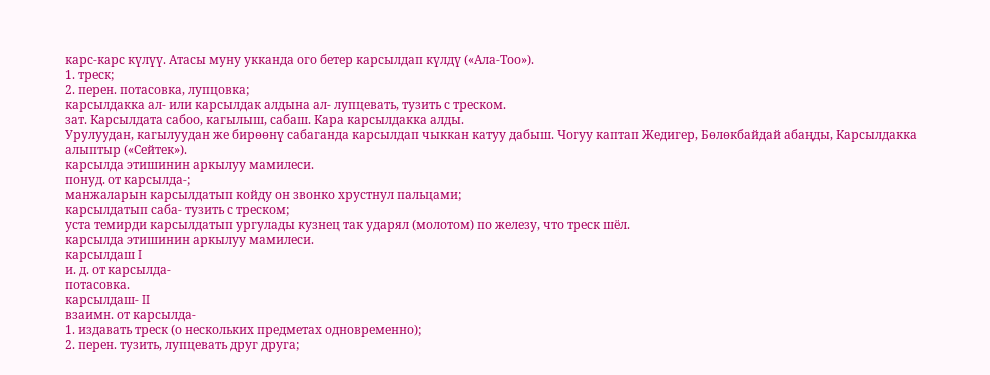карс-карс күлүү. Атасы муну укканда ого бетер карсылдап күлдү («Ала-Тоо»).
1. треск;
2. перен. потасовка, лупцовка;
карсылдакка ал- или карсылдак алдына ал- лупцевать, тузить с треском.
зат. Карсылдата сабоо, кагылыш, сабаш. Кара карсылдакка алды.
Урулуудан, кагылуудан же бирөөнү сабаганда карсылдап чыккан катуу дабыш. Чогуу каптап Жедигер, Бөлөкбайдай абаңды, Карсылдакка алыптыр («Сейтек»).
карсылда этишинин аркылуу мамилеси.
понуд. от карсылда-;
манжаларын карсылдатып койду он звонко хрустнул пальцами;
карсылдатып саба- тузить с треском;
уста темирди карсылдатып ургулады кузнец так ударял (молотом) по железу, что треск шёл.
карсылда этишинин аркылуу мамилеси.
карсылдаш I
и. д. от карсылда-
потасовка.
карсылдаш- II
взаимн. от карсылда-
1. издавать треск (о нескольких предметах одновременно);
2. перен. тузить, лупцевать друг друга;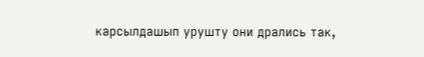карсылдашып урушту они дрались так,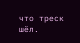что треск шёл.